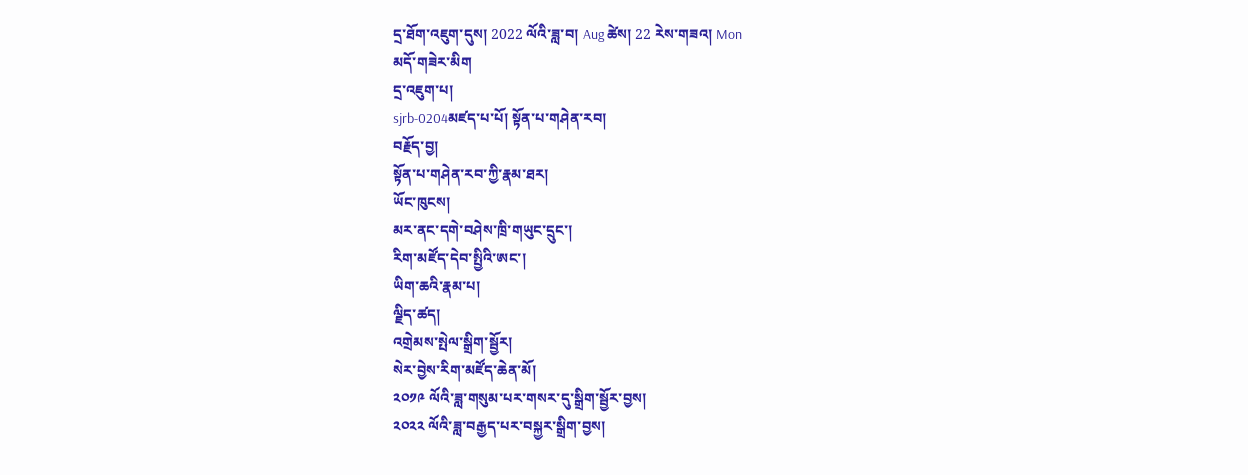དྲ་ཐོག་འཇུག་དུས། 2022 ལོའི་ཟླ་བ། Aug ཚེས། 22 རེས་གཟའ། Mon
མདོ་གཟེར་མིག
དྲ་འཇུག་པ།
sjrb-0204མཛད་པ་པོ། སྟོན་པ་གཤེན་རབ།
བརྗོད་བྱ།
སྟོན་པ་གཤེན་རབ་ཀྱི་རྣམ་ཐར།
ཡོང་ཁུངས།
མར་ནང་དགེ་བཤེས་ཁྲི་གཡུང་དྲུང་།
རིག་མཛོད་དེབ་སྤྱིའི་ཨང་།
ཡིག་ཆའི་རྣམ་པ།
ལྗིད་ཚད།
འགྲེམས་སྤེལ་སྒྲིག་སྦྱོར།
སེར་བྱེས་རིག་མཛོད་ཆེན་མོ།
༢༠༡༩ ལོའི་ཟླ་གསུམ་པར་གསར་དུ་སྒྲིག་སྦྱོར་བྱས།
༢༠༢༢ ལོའི་ཟླ་བརྒྱད་པར་བསྐྱར་སྒྲིག་བྱས།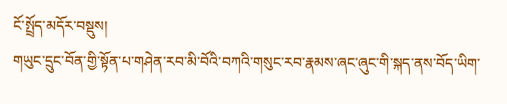ངོ་སྤྲོད་མདོར་བསྡུས།
གཡུང་དྲུང་བོན་གྱི་སྟོན་པ་གཤེན་རབ་མི་བོའི་བཀའི་གསུང་རབ་རྣམས་ཞང་ཞུང་གི་སྐད་ནས་བོད་ཡིག་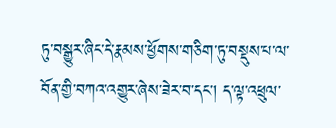ཏུ་བསྒྱུར་ཞིང་དེ་རྣམས་ཕྱོགས་གཅིག་ཏུ་བསྡུས་པ་ལ་བོན་གྱི་བཀའ་འགྱུར་ཞེས་ཟེར་བ་དང་། ད་ལྟ་འཕྲུལ་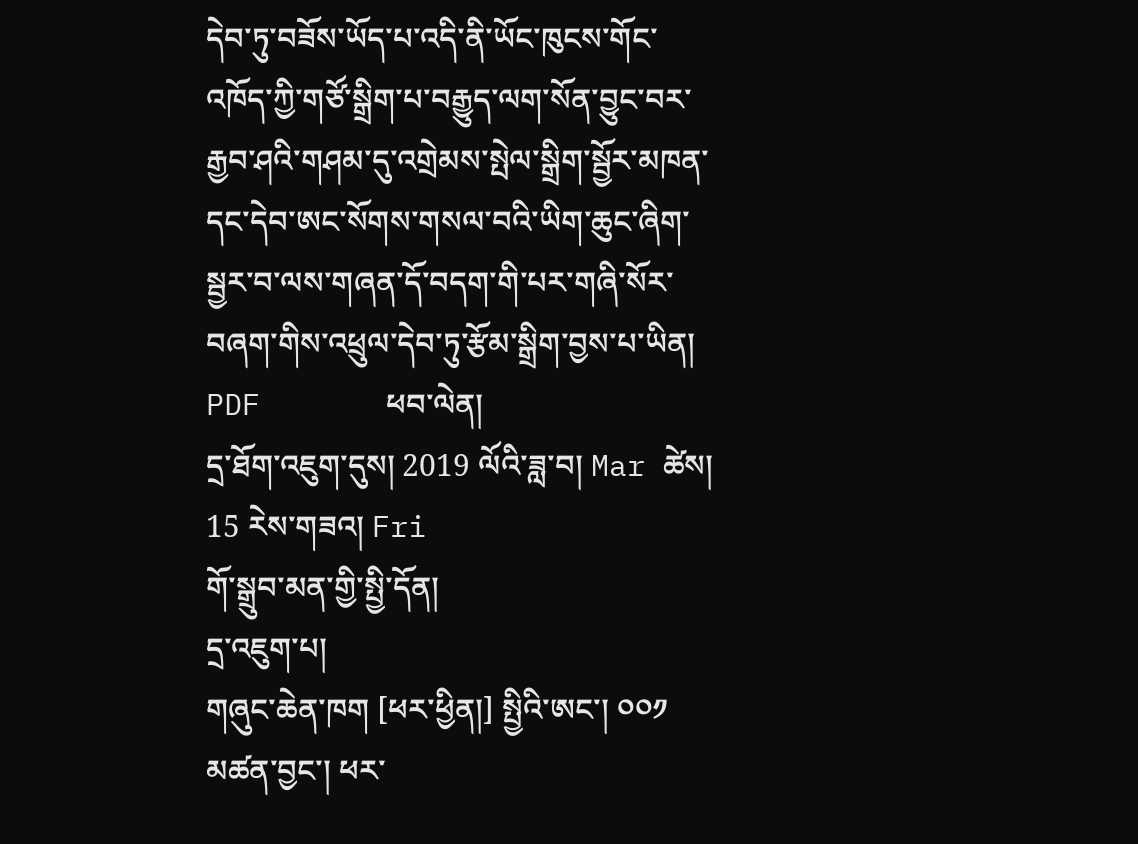དེབ་ཏུ་བཟོས་ཡོད་པ་འདི་ནི་ཡོང་ཁུངས་གོང་འཁོད་ཀྱི་གཙོ་སྒྲིག་པ་བརྒྱུད་ལག་སོན་བྱུང་བར་རྒྱབ་ཤའི་གཤམ་དུ་འགྲེམས་སྤེལ་སྒྲིག་སྦྱོར་མཁན་དང་དེབ་ཨང་སོགས་གསལ་བའི་ཡིག་ཆུང་ཞིག་སྦྱར་བ་ལས་གཞན་དོ་བདག་གི་པར་གཞི་སོར་བཞག་གིས་འཕྲུལ་དེབ་ཏུ་རྩོམ་སྒྲིག་བྱས་པ་ཡིན།
PDF       ཕབ་ལེན།
དྲ་ཐོག་འཇུག་དུས། 2019 ལོའི་ཟླ་བ། Mar ཚེས། 15 རེས་གཟའ། Fri
གོ་སྒྲུབ་མན་གྱི་སྤྱི་དོན།
དྲ་འཇུག་པ།
གཞུང་ཆེན་ཁག [ཕར་ཕྱིན།] སྤྱིའི་ཨང་། ༠༠༡
མཚན་བྱང་། ཕར་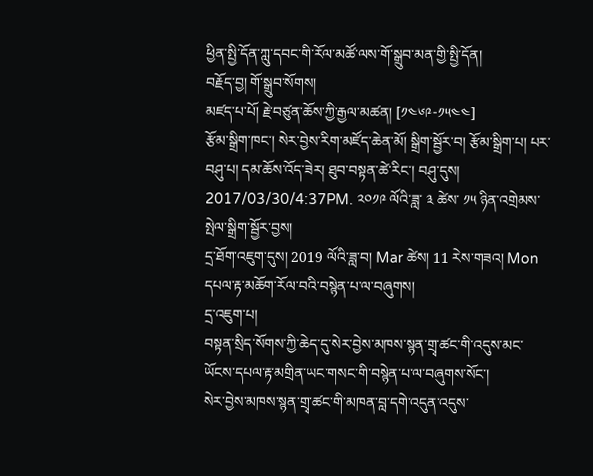ཕྱིན་སྤྱི་དོན་ཀླུ་དབང་གི་རོལ་མཚོ་ལས་གོ་སྒྲུབ་མན་གྱི་སྤྱི་དོན།
བརྗོད་བྱ། གོ་སྒྲུབ་སོགས།
མཛད་པ་པོ། རྗེ་བཙུན་ཆོས་ཀྱི་རྒྱལ་མཚན། [༡༤༦༩-༡༥༤༤]
རྩོམ་སྒྲིག་ཁང་། སེར་བྱེས་རིག་མཛོད་ཆེན་མོ། སྒྲིག་སྦྱོར་བ། རྩོམ་སྒྲིག་པ། པར་བཤུ་པ། དམ་ཆོས་འོད་ཟེར། ཐུབ་བསྟན་ཚེ་རིང་། བཤུ་དུས། 2017/03/30/4:37PM. ༢༠༡༩ ལོའི་ཟླ་ ༣ ཚེས་ ༡༥ ཉིན་འགྲེམས་སྤེལ་སྒྲིག་སྦྱོར་བྱས།
དྲ་ཐོག་འཇུག་དུས། 2019 ལོའི་ཟླ་བ། Mar ཚེས། 11 རེས་གཟའ། Mon
དཔལ་རྟ་མཆོག་རོལ་བའི་བསྙེན་པ་ལ་བཞུགས།
དྲ་འཇུག་པ།
བསྟན་སྲིད་སོགས་ཀྱི་ཆེད་དུ་སེར་བྱེས་མཁས་སྙན་གྲྭ་ཚང་གི་འདུས་མང་ཡོངས་དཔལ་རྟ་མགྲིན་ཡང་གསང་གི་བསྙེན་པ་ལ་བཞུགས་སོང་།
སེར་བྱེས་མཁས་སྙན་གྲྭ་ཚང་གི་མཁན་བླ་དགེ་འདུན་འདུས་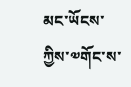མང་ཡོངས་ཀྱིས་༧གོང་ས་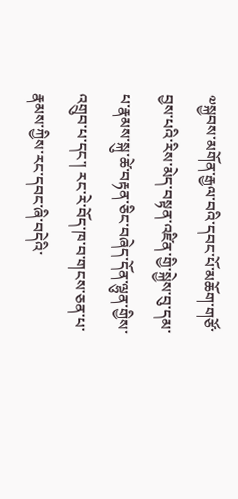༧སྐྱབས་མགོན་རྒྱལ་བའི་དབང་པོ་མཆོག་གཙོ་བྱས་པའི་རིས་མེད་བསྟན་འཛིན་གྱི་སྐྱེས་བུ་དམ་པ་རྣམས་སྐུ་ཚེ་བརྟན་ཅིང་བཞེད་དོན་ལྷུན་གྱིས་འགྲུབ་པ་དང་། རང་རེ་བོད་ཁ་བ་གངས་ཅན་པ་རྣམས་ཀྱིས་རང་དབང་ཞི་བདེའི་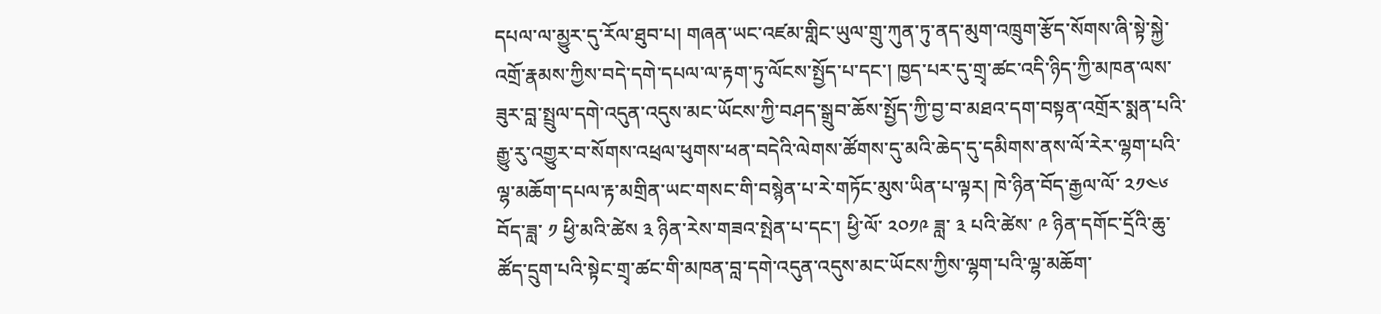དཔལ་ལ་མྱུར་དུ་རོལ་ཐུབ་པ། གཞན་ཡང་འཛམ་གླིང་ཡུལ་གྲུ་ཀུན་ཏུ་ནད་མུག་འཁྲུག་རྩོད་སོགས་ཞི་སྟེ་སྐྱེ་འགྲོ་རྣམས་ཀྱིས་བདེ་དགེ་དཔལ་ལ་རྟག་ཏུ་ལོངས་སྤྱོད་པ་དང་། ཁྱད་པར་དུ་གྲྭ་ཚང་འདི་ཉིད་ཀྱི་མཁན་ལས་ཟུར་བླ་སྤྲུལ་དགེ་འདུན་འདུས་མང་ཡོངས་ཀྱི་བཤད་སྒྲུབ་ཆོས་སྤྱོད་ཀྱི་བྱ་བ་མཐའ་དག་བསྟན་འགྲོར་སྨན་པའི་རྒྱུ་རུ་འགྱུར་བ་སོགས་འཕྲལ་ཕུགས་ཕན་བདེའི་ལེགས་ཚོགས་དུ་མའི་ཆེད་དུ་དམིགས་ནས་ལོ་རེར་ལྷག་པའི་ལྷ་མཆོག་དཔལ་རྟ་མགྲིན་ཡང་གསང་གི་བསྙེན་པ་རེ་གཏོང་མུས་ཡིན་པ་ལྟར། ཁེ་ཉིན་བོད་རྒྱལ་ལོ་ ༢༡༤༦ བོད་ཟླ་ ༡ ཕྱི་མའི་ཚེས ༣ ཉིན་རེས་གཟའ་སྤེན་པ་དང་། ཕྱི་ལོ་ ༢༠༡༩ ཟླ་ ༣ པའི་ཚེས་ ༩ ཉིན་དགོང་དྲོའི་ཆུ་ཚོད་དྲུག་པའི་སྟེང་གྲྭ་ཚང་གི་མཁན་བླ་དགེ་འདུན་འདུས་མང་ཡོངས་ཀྱིས་ལྷག་པའི་ལྷ་མཆོག་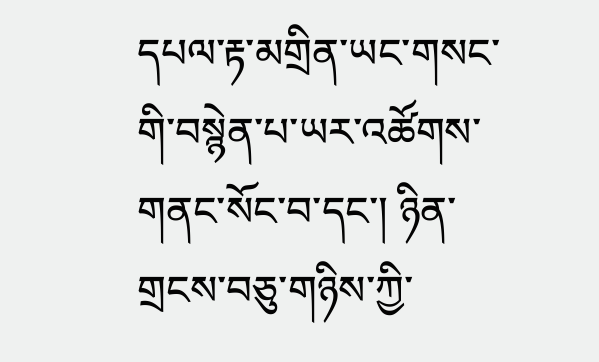དཔལ་རྟ་མགྲིན་ཡང་གསང་གི་བསྙེན་པ་ཡར་འཚོགས་གནང་སོང་བ་དང་། ཉིན་གྲངས་བཅུ་གཉིས་ཀྱི་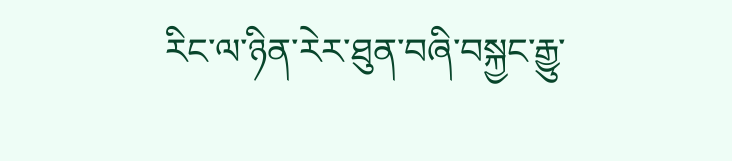རིང་ལ་ཉིན་རེར་ཐུན་བཞི་བསྐྱང་རྒྱུ་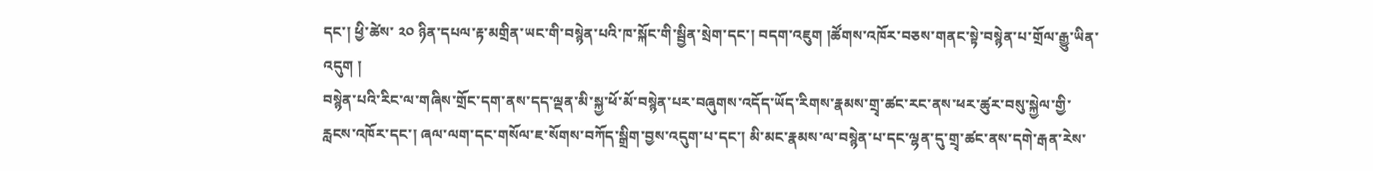དང་། ཕྱི་ཚེས་ ༢༠ ཉིན་དཔལ་རྟ་མགྲིན་ཡང་གི་བསྙེན་པའི་ཁ་སྐོང་གི་སྦྱིན་སྲེག་དང་། བདག་འཇུག །ཚོགས་འཁོར་བཅས་གནང་སྟེ་བསྙེན་པ་གྲོལ་རྒྱུ་ཡིན་འདུག །
བསྙེན་པའི་རིང་ལ་གཞིས་གྲོང་དག་ནས་དད་ལྡན་མི་སྐྱ་ཕོ་མོ་བསྙེན་པར་བཞུགས་འདོད་ཡོད་རིགས་རྣམས་གྲྭ་ཚང་རང་ནས་ཕར་ཚུར་བསུ་སྐྱེལ་གྱི་རླངས་འཁོར་དང་། ཞལ་ལག་དང་གསོལ་ཇ་སོགས་བཀོད་སྒྲིག་བྱས་འདུག་པ་དང་། མི་མང་རྣམས་ལ་བསྙེན་པ་དང་ལྷན་དུ་གྲྭ་ཚང་ནས་དགེ་རྒན་རེས་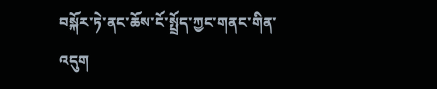བསྐོར་ཏེ་ནང་ཆོས་ངོ་སྤྲོད་ཀྱང་གནང་གིན་འདུག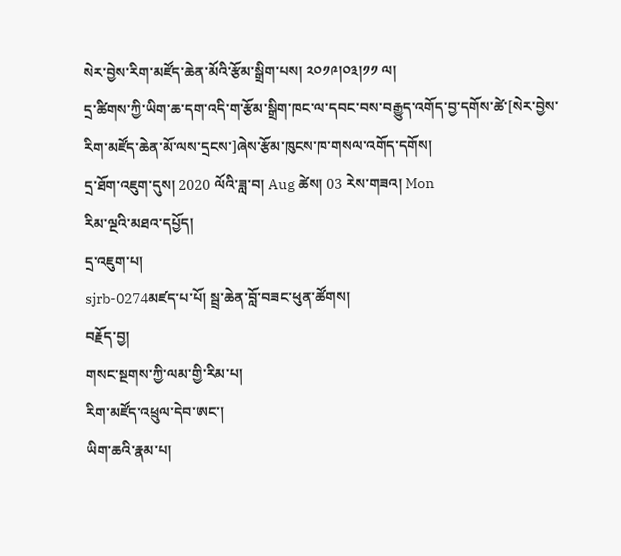སེར་བྱེས་རིག་མཛོད་ཆེན་མོའི་རྩོམ་སྒྲིག་པས། ༢༠༡༩།༠༣།༡༡ ལ།
དྲ་ཚིགས་ཀྱི་ཡིག་ཆ་དག་འདི་ག་རྩོམ་སྒྲིག་ཁང་ལ་དབང་བས་བརྒྱུད་འགོད་བྱ་དགོས་ཚེ་[སེར་བྱེས་རིག་མཛོད་ཆེན་མོ་ལས་དྲངས་]ཞེས་རྩོམ་ཁུངས་ཁ་གསལ་འགོད་དགོས།
དྲ་ཐོག་འཇུག་དུས། 2020 ལོའི་ཟླ་བ། Aug ཚེས། 03 རེས་གཟའ། Mon
རིམ་ལྔའི་མཐའ་དཔྱོད།
དྲ་འཇུག་པ།
sjrb-0274མཛད་པ་པོ། སྦྲ་ཆེན་བློ་བཟང་ཕུན་ཚོགས།
བརྗོད་བྱ།
གསང་སྔགས་ཀྱི་ལམ་གྱི་རིམ་པ།
རིག་མཛོད་འཕྲུལ་དེབ་ཨང་།
ཡིག་ཆའི་རྣམ་པ།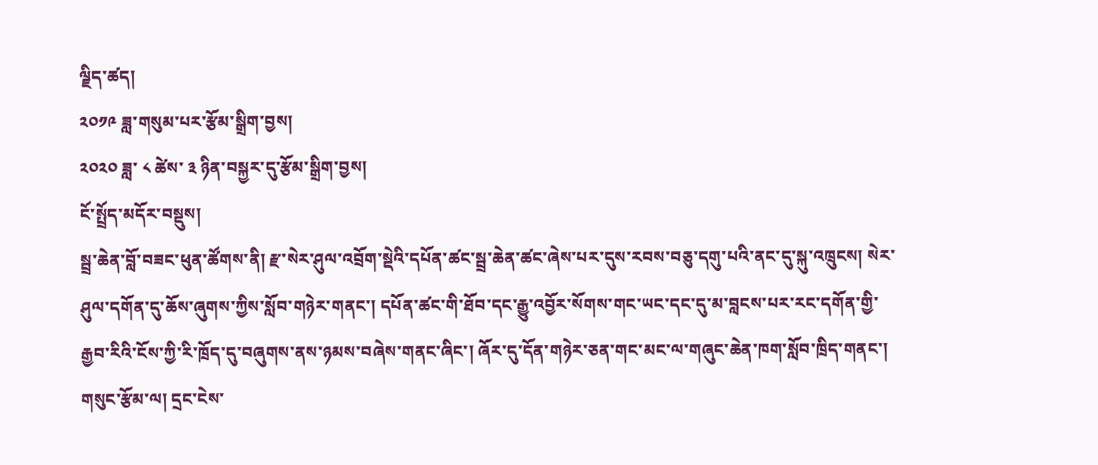ལྗིད་ཚད།
༢༠༡༩ ཟླ་གསུམ་པར་རྩོམ་སྒྲིག་བྱས།
༢༠༢༠ ཟླ་ ༨ ཚེས་ ༣ ཉིན་བསྐྱར་དུ་རྩོམ་སྒྲིག་བྱས།
ངོ་སྤྲོད་མདོར་བསྡུས།
སྦྲ་ཆེན་བློ་བཟང་ཕུན་ཚོགས་ནི། རྫ་སེར་ཤུལ་འབྲོག་སྡེའི་དཔོན་ཚང་སྦྲ་ཆེན་ཚང་ཞེས་པར་དུས་རབས་བཅུ་དགུ་པའི་ནང་དུ་སྐུ་འཁྲུངས། སེར་ཤུལ་དགོན་དུ་ཆོས་ཞུགས་ཀྱིས་སློབ་གཉེར་གནང་། དཔོན་ཚང་གི་ཐོབ་དང་རྒྱུ་འབྱོར་སོགས་གང་ཡང་དང་དུ་མ་བླངས་པར་རང་དགོན་གྱི་རྒྱབ་རིའི་ངོས་ཀྱི་རི་ཁྲོད་དུ་བཞུགས་ནས་ཉམས་བཞེས་གནང་ཞིང་། ཞོར་དུ་དོན་གཉེར་ཅན་གང་མང་ལ་གཞུང་ཆེན་ཁག་སློབ་ཁྲིད་གནང་། གསུང་རྩོམ་ལ། དྲང་ངེས་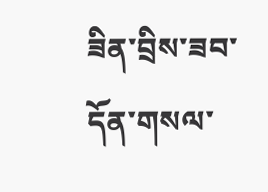ཟིན་བྲིས་ཟབ་དོན་གསལ་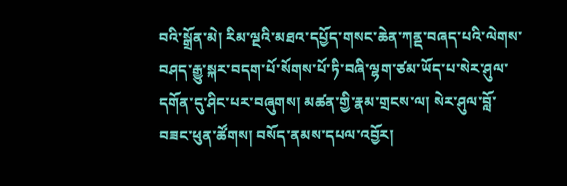བའི་སྒྲོན་མེ། རིམ་ལྔའི་མཐའ་དཔྱོད་གསང་ཆེན་ཀནྡ་བཞད་པའི་ལེགས་བཤད་རྒྱུ་སྐར་བདག་པོ་སོགས་པོ་ཏི་བཞི་ལྷག་ཙམ་ཡོད་པ་སེར་ཤུལ་དགོན་དུ་ཤིང་པར་བཞུགས། མཚན་གྱི་རྣམ་གྲངས་ལ། སེར་ཤུལ་བློ་བཟང་ཕུན་ཚོགས། བསོད་ནམས་དཔལ་འབྱོར།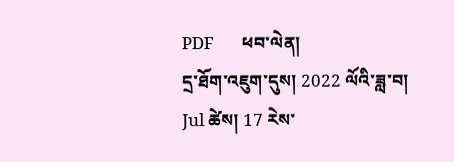PDF       ཕབ་ལེན།
དྲ་ཐོག་འཇུག་དུས། 2022 ལོའི་ཟླ་བ། Jul ཚེས། 17 རེས་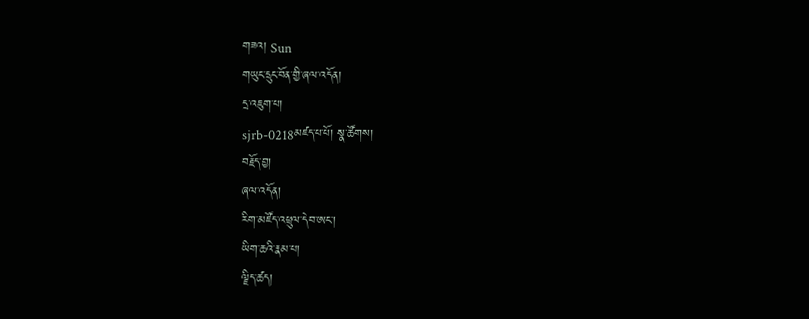གཟའ། Sun
གཡུང་དྲུང་བོན་གྱི་ཞལ་འདོན།
དྲ་འཇུག་པ།
sjrb-0218མཛད་པ་པོ། སྣ་ཚོགས།
བརྗོད་བྱ།
ཞལ་འདོན།
རིག་མཛོད་འཕྲུལ་དེབ་ཨང་།
ཡིག་ཆའི་རྣམ་པ།
ལྗིད་ཚད།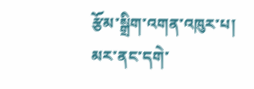རྩོམ་སྒྲིག་འགན་འཁུར་པ།
མར་ནང་དགེ་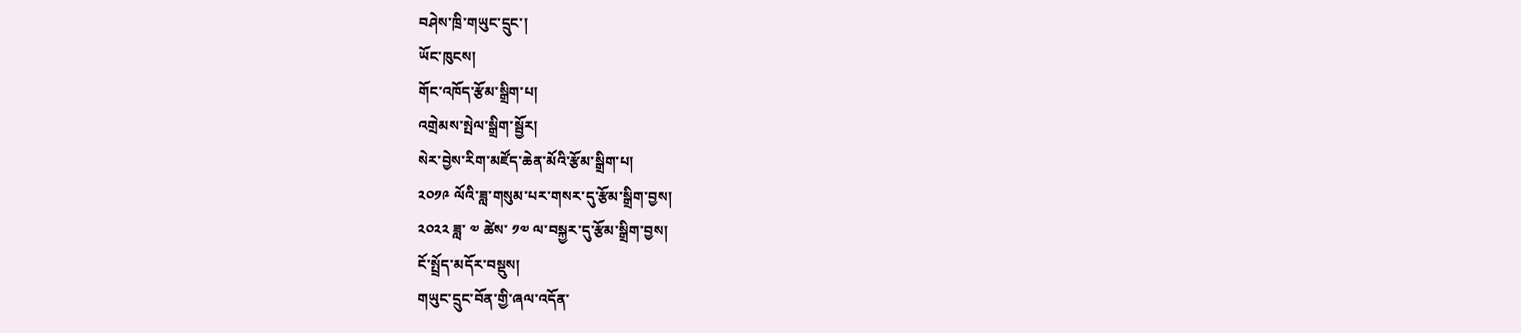བཤེས་ཁྲི་གཡུང་དྲུང་།
ཡོང་ཁུངས།
གོང་འཁོད་རྩོམ་སྒྲིག་པ།
འགྲེམས་སྤེལ་སྒྲིག་སྦྱོར།
སེར་བྱེས་རིག་མཛོད་ཆེན་མོའི་རྩོམ་སྒྲིག་པ།
༢༠༡༩ ལོའི་ཟླ་གསུམ་པར་གསར་དུ་རྩོམ་སྒྲིག་བྱས།
༢༠༢༢ ཟླ་ ༧ ཚེས་ ༡༧ ལ་བསྐྱར་དུ་རྩོམ་སྒྲིག་བྱས།
ངོ་སྤྲོད་མདོར་བསྡུས།
གཡུང་དྲུང་བོན་གྱི་ཞལ་འདོན་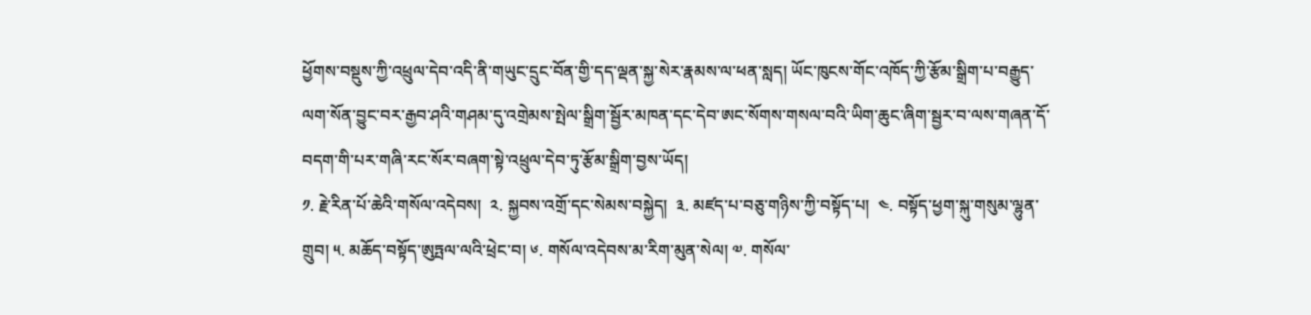ཕྱོགས་བསྡུས་ཀྱི་འཕྲུལ་དེབ་འདི་ནི་གཡུང་དྲུང་བོན་གྱི་དད་ལྡན་སྐྱ་སེར་རྣམས་ལ་ཕན་སླད། ཡོང་ཁུངས་གོང་འཁོད་ཀྱི་རྩོམ་སྒྲིག་པ་བརྒྱུད་ལག་སོན་བྱུང་བར་རྒྱབ་ཤའི་གཤམ་དུ་འགྲེམས་སྤེལ་སྒྲིག་སྦྱོར་མཁན་དང་དེབ་ཨང་སོགས་གསལ་བའི་ཡིག་ཆུང་ཞིག་སྦྱར་བ་ལས་གཞན་དོ་བདག་གི་པར་གཞི་རང་སོར་བཞག་སྟེ་འཕྲུལ་དེབ་ཏུ་རྩོམ་སྒྲིག་བྱས་ཡོད།
༡. རྗེ་རིན་པོ་ཆེའི་གསོལ་འདེབས།  ༢. སྐྱབས་འགྲོ་དང་སེམས་བསྐྱེད།  ༣. མཛད་པ་བཅུ་གཉིས་ཀྱི་བསྟོད་པ།  ༤. བསྟོད་ཕྱག་སྐུ་གསུམ་ལྷུན་གྲུབ། ༥. མཆོད་བསྟོད་ཨུཏྤལ་ལའི་ཕྲེང་བ། ༦. གསོལ་འདེབས་མ་རིག་མུན་སེལ། ༧. གསོལ་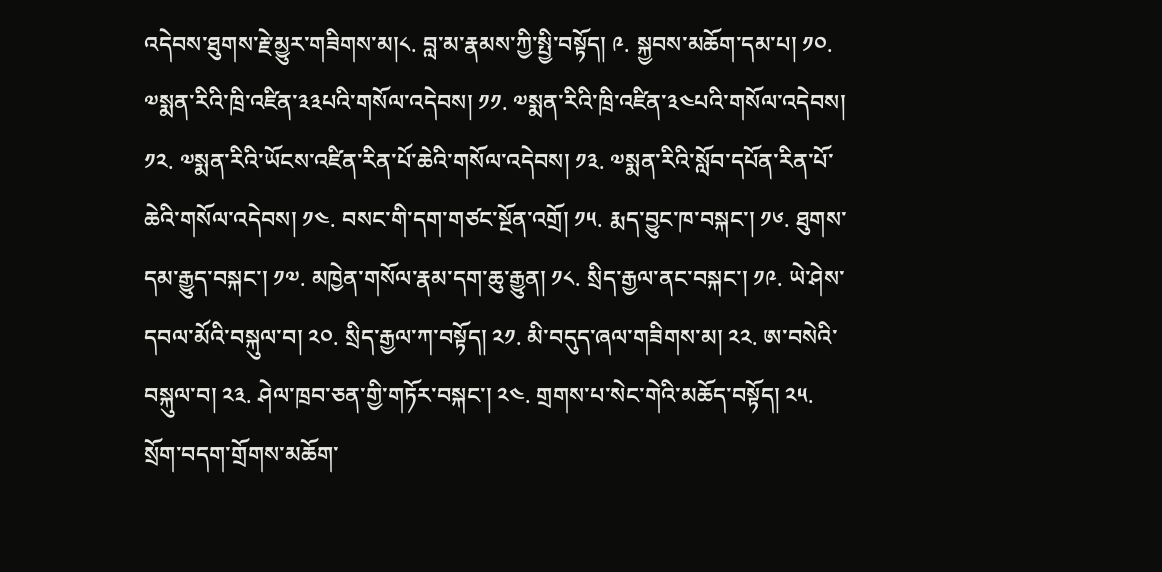འདེབས་ཐུགས་རྗེ་མྱུར་གཟིགས་མ།༨. བླ་མ་རྣམས་ཀྱི་སྤྱི་བསྟོད། ༩. སྐྱབས་མཆོག་དམ་པ། ༡༠. ༧སྨན་རིའི་ཁྲི་འཛིན་༣༣པའི་གསོལ་འདེབས། ༡༡. ༧སྨན་རིའི་ཁྲི་འཛིན་༣༤པའི་གསོལ་འདེབས། ༡༢. ༧སྨན་རིའི་ཡོངས་འཛིན་རིན་པོ་ཆེའི་གསོལ་འདེབས། ༡༣. ༧སྨན་རིའི་སློབ་དཔོན་རིན་པོ་ཆེའི་གསོལ་འདེབས། ༡༤. བསང་གི་དག་གཙང་སྔོན་འགྲོ། ༡༥. རྨད་བྱུང་ཁ་བསྐང་། ༡༦. ཐུགས་དམ་རྒྱུད་བསྐང་། ༡༧. མཁྱེན་གསོལ་རྣམ་དག་ཆུ་རྒྱུན། ༡༨. སྲིད་རྒྱལ་ནང་བསྐང་། ༡༩. ཡེ་ཤེས་དབལ་མོའི་བསྐུལ་བ། ༢༠. སྲིད་རྒྱལ་ཀ་བསྟོད། ༢༡. མི་བདུད་ཞལ་གཟིགས་མ། ༢༢. ཨ་བསེའི་བསྐུལ་བ། ༢༣. ཤེལ་ཁྲབ་ཅན་གྱི་གཏོར་བསྐང་། ༢༤. གྲགས་པ་སེང་གེའི་མཆོད་བསྟོད། ༢༥. སྲོག་བདག་གྲོགས་མཆོག་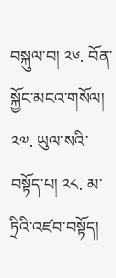བསྐུལ་བ། ༢༦. བོན་སྐྱོང་མངའ་གསོལ། ༢༧. ཡུལ་སའི་བསྟོད་པ། ༢༨. མ་ཏྲིའི་འཛབ་བསྟོད།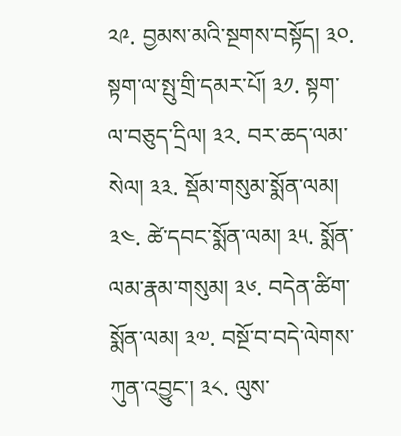༢༩. བྱམས་མའི་སྔགས་བསྟོད། ༣༠. སྟག་ལ་སྤུ་གྲི་དམར་པོ། ༣༡. སྟག་ལ་བཅུད་དྲིལ། ༣༢. བར་ཆད་ལམ་སེལ། ༣༣. སྡོམ་གསུམ་སྨོན་ལམ། ༣༤. ཚེ་དབང་སྨོན་ལམ། ༣༥. སྨོན་ལམ་རྣམ་གསུམ། ༣༦. བདེན་ཚིག་སྨོན་ལམ། ༣༧. བསྔོ་བ་བདེ་ལེགས་ཀུན་འབྱུང་། ༣༨. ལུས་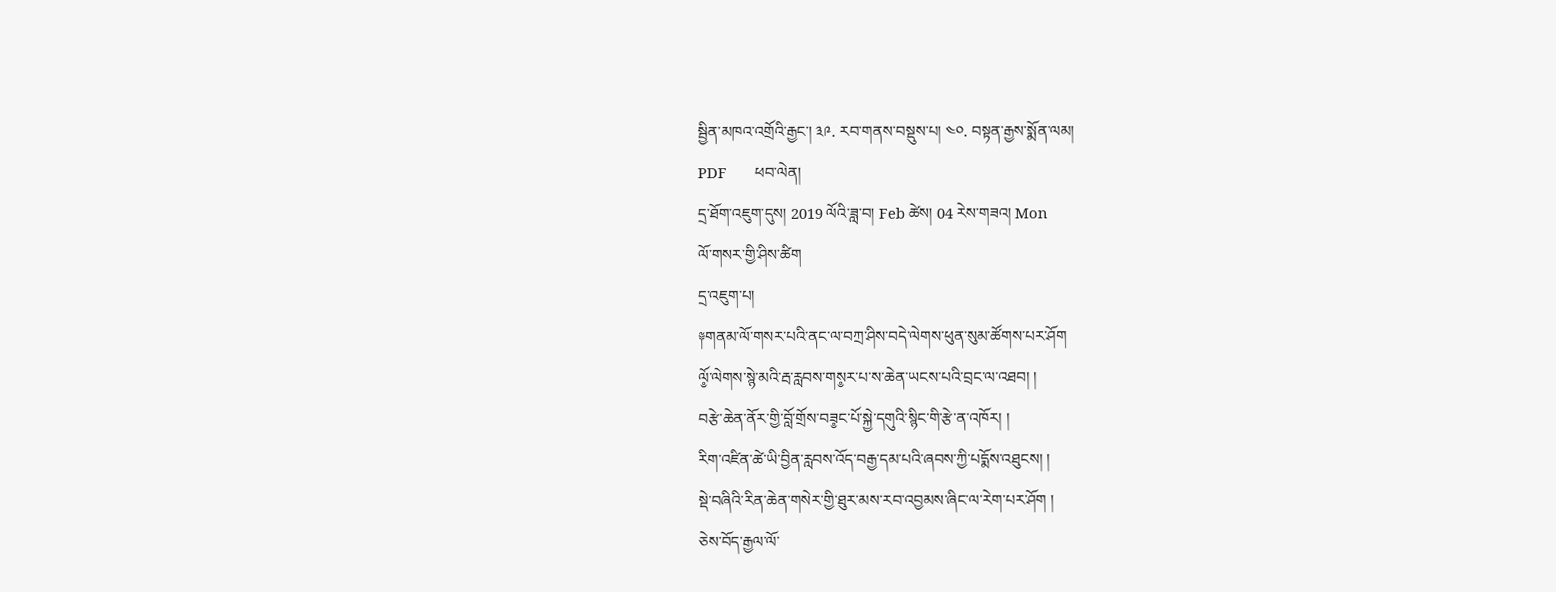སྦྱིན་མཁའ་འགྲོའི་རྒྱང་། ༣༩. རབ་གནས་བསྡུས་པ། ༤༠. བསྟན་རྒྱས་སྨོན་ལམ།
PDF       ཕབ་ལེན།
དྲ་ཐོག་འཇུག་དུས། 2019 ལོའི་ཟླ་བ། Feb ཚེས། 04 རེས་གཟའ། Mon
ལོ་གསར་གྱི་ཤིས་ཚིག
དྲ་འཇུག་པ།
༈གནམ་ལོ་གསར་པའི་ནང་ལ་བཀྲ་ཤིས་བདེ་ལེགས་ཕུན་སུམ་ཚོགས་པར་ཤོག
ལོ༵་ལེགས་སྙེ་མའི་རྦ་རླབས་གས༵ར་པ་ས་ཆེན་ཡངས་པའི་བྲང་ལ་འཐབ། །
བརྩེ་ཆེན་ནོར་གྱི་བློ་གྲོས་བཟ༵ང་པོ་སྐྱེ་དགུའི་སྙིང་གི་རྩེ་ན་འཁོར། །
རིག་འཛིན་ཚེ་ཡི་བྱིན་རླབས་འོད་བརྒྱ་དམ་པའི་ཞབས་ཀྱི་པདྨོས་འཐུངས། །
སྡེ་བཞིའི་རིན་ཆེན་གསེར་གྱི་ཐུར་མས་རབ་འབྱམས་ཞིང་ལ་རེག་པར་ཤོག །
ཅེས་བོད་རྒྱལ་ལོ་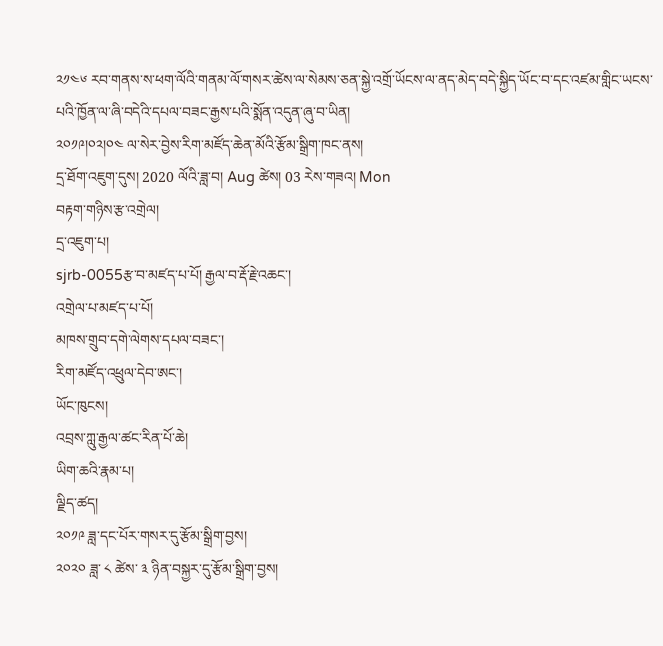༢༡༤༦ རབ་གནས་ས་ཕག་ལོའི་གནམ་ལོ་གསར་ཚེས་ལ་སེམས་ཅན་སྐྱེ་འགྲོ་ཡོངས་ལ་ནད་མེད་བདེ་སྐྱིད་ཡོང་བ་དང་འཛམ་གླིང་ཡངས་པའི་ཁྱོན་ལ་ཞི་བདེའི་དཔལ་བཟང་རྒྱས་པའི་སྨོན་འདུན་ཞུ་བ་ཡིན།
༢༠༡༩།༠༢།༠༤ ལ་སེར་བྱེས་རིག་མཛོད་ཆེན་མོའི་རྩོམ་སྒྲིག་ཁང་ནས།
དྲ་ཐོག་འཇུག་དུས། 2020 ལོའི་ཟླ་བ། Aug ཚེས། 03 རེས་གཟའ། Mon
བརྟག་གཉིས་རྩ་འགྲེལ།
དྲ་འཇུག་པ།
sjrb-0055རྩ་བ་མཛད་པ་པོ། རྒྱལ་བ་རྡོ་རྗེ་འཆང་།
འགྲེལ་པ་མཛད་པ་པོ།
མཁས་གྲུབ་དགེ་ལེགས་དཔལ་བཟང་།
རིག་མཛོད་འཕྲུལ་དེབ་ཨང་།
ཡོང་ཁུངས།
འབྲས་ཀླུ་རྒྱལ་ཚང་རིན་པོ་ཆེ།
ཡིག་ཆའི་རྣམ་པ།
ལྗིད་ཚད།
༢༠༡༩ ཟླ་དང་པོར་གསར་དུ་རྩོམ་སྒྲིག་བྱས།
༢༠༢༠ ཟླ་ ༨ ཚེས་ ༣ ཉིན་བསྐྱར་དུ་རྩོམ་སྒྲིག་བྱས།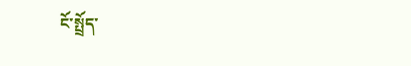ངོ་སྤྲོད་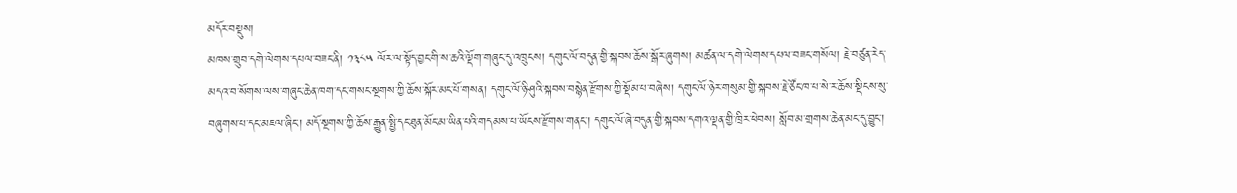མདོར་བསྡུས།
མཁས་གྲུབ་དགེ་ལེགས་དཔལ་བཟང་ནི། ༡༣༨༥ ལོར་ལ་སྟོད་བྱང་གི་ས་ཆའི་ལྡོག་གཞུང་དུ་འཁྲུངས། དགུང་ལོ་བདུན་གྱི་སྐབས་ཆོས་སྒོར་ཞུགས། མཚན་ལ་དགེ་ལེགས་དཔལ་བཟང་གསོལ། རྗེ་བཙུན་རེད་མདའ་བ་སོགས་ལས་གཞུང་ཆེན་ཁག་དང་གསང་སྔགས་ཀྱི་ཆོས་སྐོར་མང་པོ་གསན། དགུང་ལོ་ཉི་ཤུའི་སྐབས་བསྙེན་རྫོགས་ཀྱི་སྡོམ་པ་བཞེས། དགུང་ལོ་ཉེར་གསུམ་གྱི་སྐབས་རྗེ་ཙོང་ཁ་པ་སེ་ར་ཆོས་སྡིངས་སུ་བཞུགས་པ་དང་མཇལ་ཞིང་། མདོ་སྔགས་ཀྱི་ཆོས་རྒྱུན་སྤྱི་དང་ཐུན་མོང་མ་ཡིན་པའི་གདམས་པ་ཡོངས་རྫོགས་གནང་། དགུང་ལོ་ཞེ་བདུན་གྱི་སྐབས་དགའ་ལྡན་གྱི་ཁྲིར་ཕེབས། སློབ་མ་གྲགས་ཆེན་མང་དུ་བྱུང་།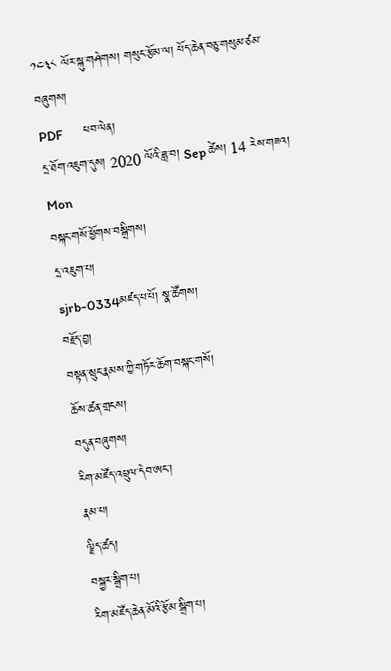༡༤༣༨ ལོར་སྐུ་གཤེགས། གསུང་རྩོམ་ལ། པོད་ཆེན་བཅུ་གསུམ་ཙམ་བཞུགས།
PDF       ཕབ་ལེན།
དྲ་ཐོག་འཇུག་དུས། 2020 ལོའི་ཟླ་བ། Sep ཚེས། 14 རེས་གཟའ། Mon
བསྐང་གསོ་ཕྱོགས་བསྒྲིགས།
དྲ་འཇུག་པ།
sjrb-0334མཛད་པ་པོ། སྣ་ཚོགས།
བརྗོད་བྱ།
བསྟན་སྲུང་རྣམས་ཀྱི་གཏོར་ཆོག་བསྐང་གསོ།
ཆོས་ཚན་གྲངས།
བདུན་བཞུགས།
རིག་མཛོད་འཕྲུལ་དེབ་ཨང་།
རྣམ་པ།
ལྗིད་ཚད།
བསྐྱར་སྒྲིག་པ།
རིག་མཛོད་ཆེན་མོའི་རྩོམ་སྒྲིག་པ།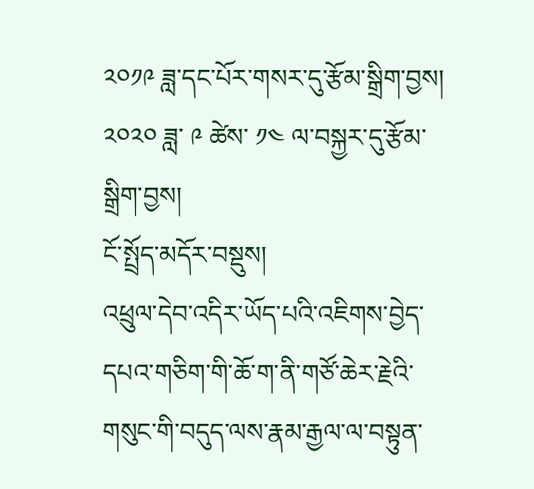༢༠༡༩ ཟླ་དང་པོར་གསར་དུ་རྩོམ་སྒྲིག་བྱས།
༢༠༢༠ ཟླ་ ༩ ཚེས་ ༡༤ ལ་བསྐྱར་དུ་རྩོམ་སྒྲིག་བྱས།
ངོ་སྤྲོད་མདོར་བསྡུས།
འཕྲུལ་དེབ་འདིར་ཡོད་པའི་འཇིགས་བྱེད་དཔའ་གཅིག་གི་ཆོ་ག་ནི་གཙོ་ཆེར་རྗེའི་གསུང་གི་བདུད་ལས་རྣམ་རྒྱལ་ལ་བསྟུན་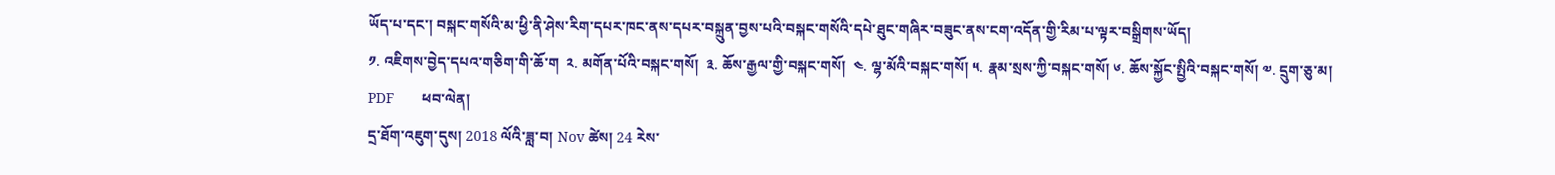ཡོད་པ་དང་། བསྐང་གསོའི་མ་ཕྱི་ནི་ཤེས་རིག་དཔར་ཁང་ནས་དཔར་བསྐྲུན་བྱས་པའི་བསྐང་གསོའི་དཔེ་ཐུང་གཞིར་བཟུང་ནས་ངག་འདོན་གྱི་རིམ་པ་ལྟར་བསྒྲིགས་ཡོད།
༡. འཇིགས་བྱེད་དཔའ་གཅིག་གི་ཆོ་ག  ༢. མགོན་པོའི་བསྐང་གསོ།  ༣. ཆོས་རྒྱལ་གྱི་བསྐང་གསོ།  ༤. ལྷ་མོའི་བསྐང་གསོ། ༥. རྣམ་སྲས་ཀྱི་བསྐང་གསོ། ༦. ཆོས་སྐྱོང་སྤྱིའི་བསྐང་གསོ། ༧. དྲུག་ཅུ་མ།
PDF       ཕབ་ལེན།
དྲ་ཐོག་འཇུག་དུས། 2018 ལོའི་ཟླ་བ། Nov ཚེས། 24 རེས་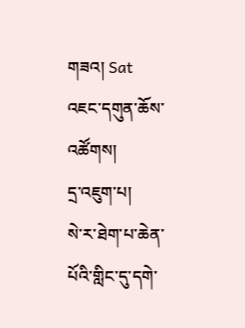གཟའ། Sat
འཇང་དགུན་ཆོས་འཚོགས།
དྲ་འཇུག་པ།
སེ་ར་ཐེག་པ་ཆེན་པོའི་གླིང་དུ་དགེ་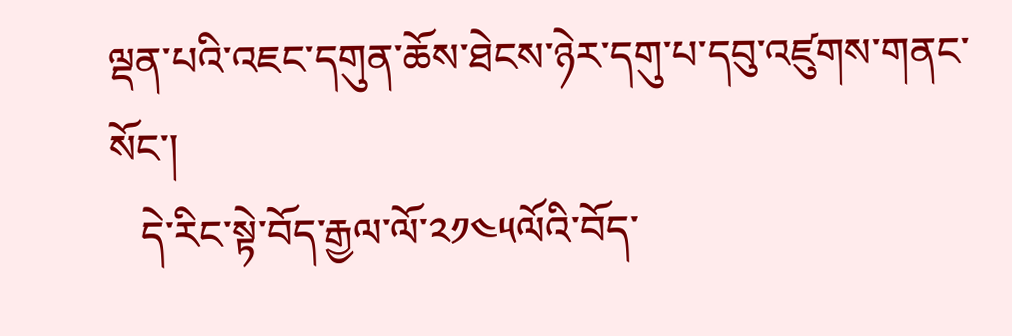ལྡན་པའི་འཇང་དགུན་ཆོས་ཐེངས་ཉེར་དགུ་པ་དབུ་འཛུགས་གནང་སོང་།
   དེ་རིང་སྟེ་བོད་རྒྱལ་ལོ་༢༡༤༥ལོའི་བོད་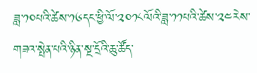ཟླ་༡༠པའི་ཚེས་༡༦དང་ཕྱི་ལོ་༢༠༡༨ལོའི་ཟླ་༡༡པའི་ཚེས་༢༤རེས་གཟའ་སྤེན་པའི་ཉིན་སྔ་དྲོའི་ཆུ་ཚོད་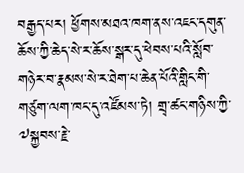བརྒྱད་པར། ཕྱོགས་མཐའ་ཁག་ནས་འཇང་དགུན་ཆོས་ཀྱི་ཆེད་སེ་ར་ཆོས་སྒར་དུ་ཕེབས་པའི་སློབ་གཉེར་བ་རྣམས་སེ་ར་ཐེག་པ་ཆེན་པོའི་གླིང་གི་གཙུག་ལག་ཁང་དུ་འཛོམས་ཏེ། གྲྭ་ཚང་གཉིས་ཀྱི་༧སྐྱབས་རྗེ་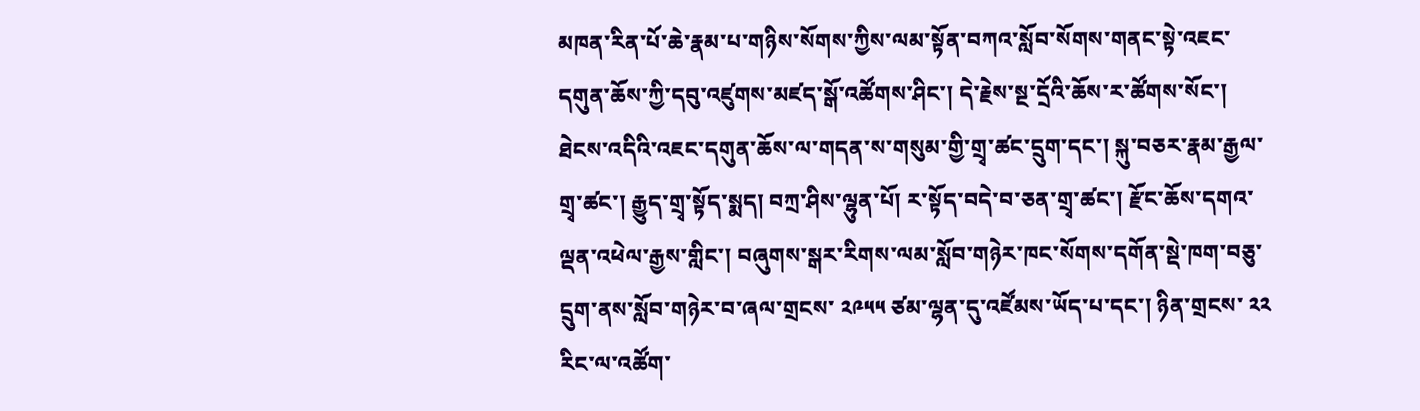མཁན་རིན་པོ་ཆེ་རྣམ་པ་གཉིས་སོགས་ཀྱིས་ལམ་སྟོན་བཀའ་སློབ་སོགས་གནང་སྟེ་འཇང་དགུན་ཆོས་ཀྱི་དབུ་འཛུགས་མཛད་སྒོ་འཚོགས་ཤིང་། དེ་རྗེས་སྔ་དྲོའི་ཆོས་ར་ཚོགས་སོང་། ཐེངས་འདིའི་འཇང་དགུན་ཆོས་ལ་གདན་ས་གསུམ་གྱི་གྲྭ་ཚང་དྲུག་དང་། སྐུ་བཅར་རྣམ་རྒྱལ་གྲྭ་ཚང་། རྒྱུད་གྲྭ་སྟོད་སྨད། བཀྲ་ཤིས་ལྷུན་པོ། ར་སྟོད་བདེ་བ་ཅན་གྲྭ་ཚང་། རྫོང་ཆོས་དགའ་ལྡན་འཕེལ་རྒྱས་གླིང་། བཞུགས་སྒར་རིགས་ལམ་སློབ་གཉེར་ཁང་སོགས་དགོན་སྡེ་ཁག་བཅུ་དྲུག་ནས་སློབ་གཉེར་བ་ཞལ་གྲངས་ ༢༩༥༥ ཙམ་ལྷན་དུ་འཛོམས་ཡོད་པ་དང་། ཉིན་གྲངས་ ༢༢ རིང་ལ་འཚོག་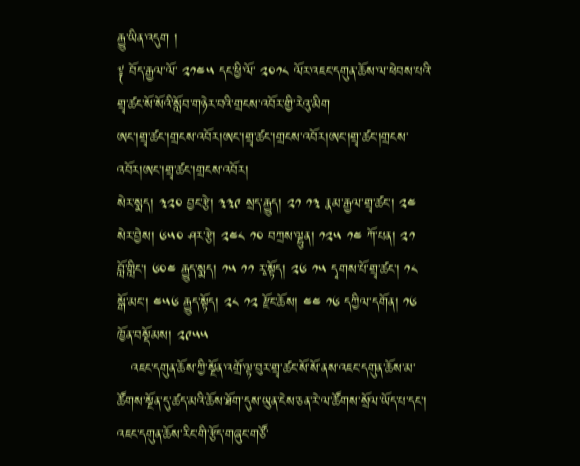རྒྱུ་ཡིན་འདུག །
༈ བོད་རྒྱལ་ལོ་ ༢༡༤༥ དང་ཕྱི་ལོ་ ༢༠༡༨ ལོར་འཇང་དགུན་ཆོས་ལ་ཕེབས་པའི་གྲྭ་ཚང་སོ་སོའི་སློབ་གཉེར་བའི་གྲངས་འབོར་གྱི་རེའུ་མིག
ཨང་།གྲྭ་ཚང་།གྲངས་འབོར།ཨང་།གྲྭ་ཚང་།གྲངས་འབོར།ཨང་།གྲྭ་ཚང་།གྲངས་འབོར།ཨང་།གྲྭ་ཚང་།གྲངས་འབོར།
སེར་སྨད། ༣༢༠ བྱང་རྩེ། ༣༣༩ སྲད་རྒྱུད། ༢༡ ༡༣ རྣམ་རྒྱལ་གྲྭ་ཚང་། ༢༤
སེར་བྱེས། ༦༥༠ ཤར་རྩེ། ༢༤༨ ༡༠ བཀྲས་ལྷུན། ༡༢༥ ༡༤ ཀོ་པན། ༢༡
བློ་གླིང་། ༦༠༤ རྒྱུད་སྨད། ༡༥ ༡༡ རྭ་སྟོད། ༢༦ ༡༥ དྭགས་པོ་གྲྭ་ཚང་། ༡༨
སྒོ་མང་། ༤༥༦ རྒྱུད་སྟོད། ༢༨ ༡༢ རྫོང་ཆོས། ༤༤ ༡༦ དཀྱིལ་དགོན། ༡༦
ཁྱོན་བསྡོམས། ༢༩༥༥
   འཇང་དགུན་ཆོས་ཀྱི་སྔོན་འགྲོ་ལྟ་བུར་གྲྭ་ཚང་སོ་སོ་ནས་འཇང་དགུན་ཆོས་མ་ཚོགས་སྔོན་དུ་ཚད་མའི་ཆོས་ཐོག་དུས་ཡུན་ངེས་ཅན་རེ་ལ་ཚོགས་སྲོལ་ཡོད་པ་དང་། འཇང་དགུན་ཆོས་རིང་གི་རྩོད་གཞུང་གཙོ་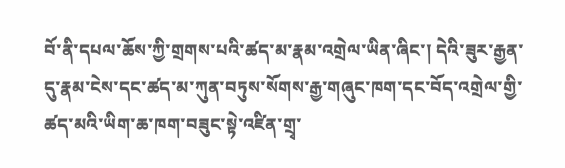བོ་ནི་དཔལ་ཆོས་ཀྱི་གྲགས་པའི་ཚད་མ་རྣམ་འགྲེལ་ཡིན་ཞིང་། དེའི་ཟུར་རྒྱན་དུ་རྣམ་ངེས་དང་ཚད་མ་ཀུན་བཏུས་སོགས་རྒྱ་གཞུང་ཁག་དང་བོད་འགྲེལ་གྱི་ཚད་མའི་ཡིག་ཆ་ཁག་བཟུང་སྟེ་འཛིན་གྲྭ་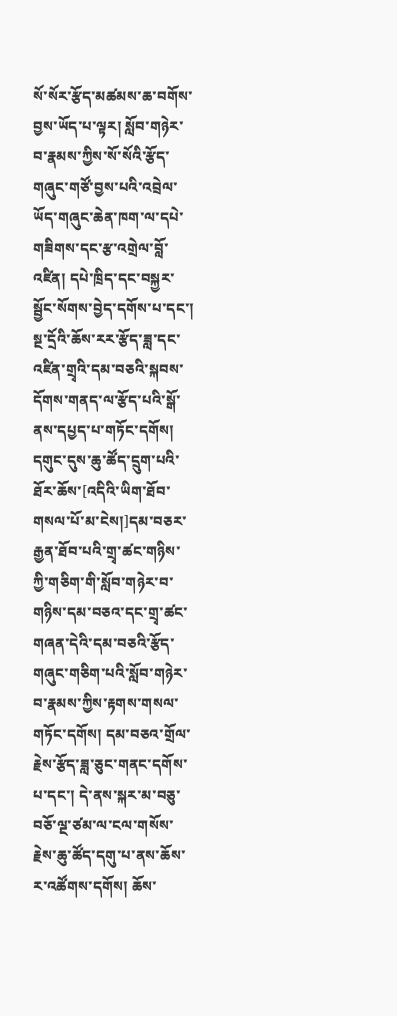སོ་སོར་རྩོད་མཚམས་ཆ་བགོས་བྱས་ཡོད་པ་ལྟར། སློབ་གཉེར་བ་རྣམས་ཀྱིས་སོ་སོའི་རྩོད་གཞུང་གཙོ་བྱས་པའི་འབྲེལ་ཡོད་གཞུང་ཆེན་ཁག་ལ་དཔེ་གཟིགས་དང་རྩ་འགྲེལ་བློ་འཛིན། དཔེ་ཁྲིད་དང་བསྐྱར་སྦྱོང་སོགས་བྱེད་དགོས་པ་དང་། སྔ་དྲོའི་ཆོས་རར་རྩོད་ཟླ་དང་འཛིན་གྲྭའི་དམ་བཅའི་སྐབས་དོགས་གནད་ལ་རྩོད་པའི་སྒོ་ནས་དཔྱད་པ་གཏོང་དགོས། དགུང་དུས་ཆུ་ཚོད་དྲུག་པའི་ཐོར་ཆོས་[འདིའི་ཡིག་ཐོབ་གསལ་པོ་མ་ངེས།]དམ་བཅར་རྒྱན་ཐོབ་པའི་གྲྭ་ཚང་གཉིས་ཀྱི་གཅིག་གི་སློབ་གཉེར་བ་གཉིས་དམ་བཅའ་དང་གྲྭ་ཚང་གཞན་དེའི་དམ་བཅའི་རྩོད་གཞུང་གཅིག་པའི་སློབ་གཉེར་བ་རྣམས་ཀྱིས་རྟགས་གསལ་གཏོང་དགོས། དམ་བཅའ་གྲོལ་རྗེས་རྩོད་ཟླ་ཅུང་གནང་དགོས་པ་དང་། དེ་ནས་སྐར་མ་བཅུ་བཅོ་ལྔ་ཙམ་ལ་ངལ་གསོས་རྗེས་ཆུ་ཚོད་དགུ་པ་ནས་ཆོས་ར་འཚོགས་དགོས། ཆོས་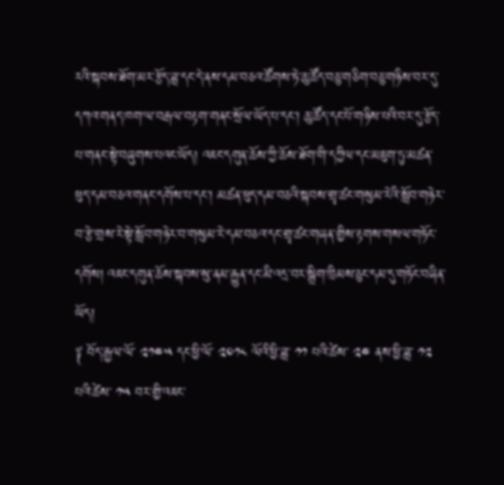རའི་སྐབས་ཐོག་མར་རྩོད་ཟླ་དང་དེ་ནས་དམ་བཅའ་ཚོགས་ཏེ་ཆུ་ཚོད་བཅུ་གཅིག་བཅུ་གཉིས་བར་དུ་དཀའ་གནད་ཁག་ལ་བརྒལ་བརྟག་གནང་སྲོལ་ཡོད་པ་དང་། ཆུ་ཚོད་དང་པོ་གཉིས་པའི་བར་དུ་རྩོད་པ་གནང་སྟེ་བཞུགས་པའང་ཡོད། འཇང་དགུན་ཆོས་ཀྱི་ཆོས་ཐོག་གི་དཀྱིལ་དང་མཇུག་ཏུ་མཚན་ཕུད་དམ་བཅའ་གནང་དགོས་པ་དང་། མཚན་ཕུད་དམ་བཅའི་སྐབས་གྲྭ་ཚང་གསུམ་རེའི་སློབ་གཉེར་བ་རྩེ་གྲས་རེ་སྟེ་སློབ་གཉེར་བ་གསུམ་རེ་དམ་བཅའ་དང་གྲྭ་ཚང་གཞན་གྱིས་རྟགས་གསལ་གཏོང་དགོས། འཇང་དགུན་ཆོས་སྐབས་སུ་ནམ་རྒྱུན་དང་མི་འདྲ་བར་སྒྲིག་ཁྲིམས་ཅུང་དམ་དུ་གཏོང་བཞིན་ཡོད།
༈ བོད་རྒྱལ་ལོ་ ༢༡༤༥ དང་ཕྱི་ལོ་ ༢༠༡༨ ལོའི་ཕྱི་ཟླ་ ༡༡ པའི་ཚེས་ ༢༤ ནས་ཕྱི་ཟླ་ ༡༢ པའི་ཚེས་ ༡༥ བར་གྱི་འཇང་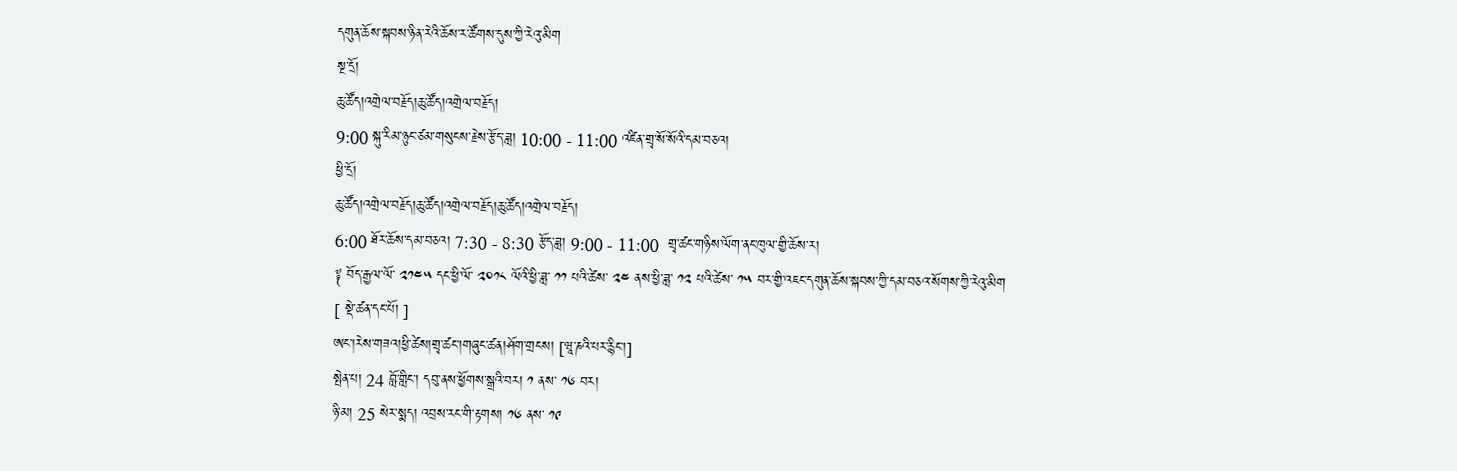དགུན་ཆོས་སྐབས་ཉིན་རེའི་ཆོས་ར་ཚོགས་དུས་ཀྱི་རེའུ་མིག
སྔ་དྲོ།
ཆུ་ཚོད།འགྲེལ་བརྗོད།ཆུ་ཚོད།འགྲེལ་བརྗོད།
9:00 སྐུ་རིམ་ཉུང་ཙམ་གསུངས་རྗེས་རྩོད་ཟླ། 10:00 - 11:00 འཛིན་གྲྭ་སོ་སོའི་དམ་བཅའ།
ཕྱི་དྲོ།
ཆུ་ཚོད།འགྲེལ་བརྗོད།ཆུ་ཚོད།འགྲེལ་བརྗོད།ཆུ་ཚོད།འགྲེལ་བརྗོད།
6:00 ཐོར་ཆོས་དམ་བཅའ། 7:30 - 8:30 རྩོད་ཟླ། 9:00 - 11:00  གྲྭ་ཚང་གཉིས་ལོག་ནང་ཁུལ་གྱི་ཆོས་ར།
༈ བོད་རྒྱལ་ལོ་ ༢༡༤༥ དང་ཕྱི་ལོ་ ༢༠༡༨ ལོའི་ཕྱི་ཟླ་ ༡༡ པའི་ཚེས་ ༢༤ ནས་ཕྱི་ཟླ་ ༡༢ པའི་ཚེས་ ༡༥ བར་གྱི་འཇང་དགུན་ཆོས་སྐབས་ཀྱི་དམ་བཅའ་སོགས་ཀྱི་རེའུ་མིག
[ སྡེ་ཚན་དང་པོ། ]
ཨང་།རེས་གཟའ།ཕྱི་ཚེས།གྲྭ་ཚང་།གཞུང་ཚན།ཤོག་གྲངས། [ཝཱ་ཎའི་པར་རྙིང་།]
སྤེན་པ། 24 བློ་གླིང་། དབུ་ནས་ཕྱོགས་སྒྲའི་བར། ༡ ནས་ ༡༦ བར།
ཉི་མ། 25 སེར་སྨད། འབྲས་རང་གི་རྟགས། ༡༦ ནས་ ༡༩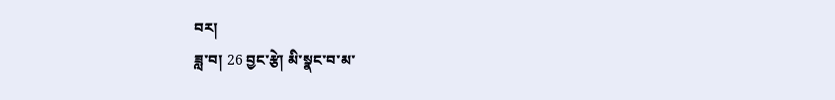བར།
ཟླ་བ། 26 བྱང་རྩེ། མི་སྣང་བ་མ་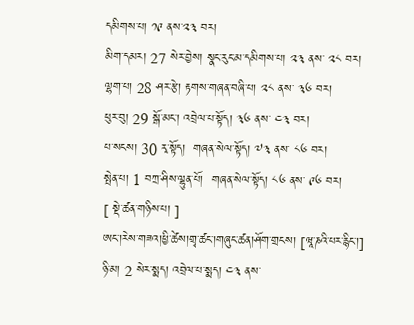དམིགས་པ། ༡༩ ནས་༢༣ བར།
མིག་དམར། 27 སེར་བྱེས། སྣང་རུང་མ་དམིགས་པ། ༢༣ ནས་ ༢༨ བར།
ལྷག་པ། 28 ཤར་རྩེ། རྟགས་གཞན་བཞི་པ། ༢༨ ནས་ ༣༦ བར།
ཕུར་བུ། 29 སྒོ་མང་། འབྲེལ་པ་སྟོད། ༣༦ ནས་ ༤༣ བར།
པ་སངས། 30 རྭ་སྟོད།  གཞན་སེལ་སྟོད། ༧༣ ནས་ ༨༦ བར།
སྤེན་པ། 1 བཀྲ་ཤིས་ལྷུན་པོ།  གཞན་སེལ་སྟོད། ༨༦ ནས་ ༩༦ བར།
[ སྡེ་ཚན་གཉིས་པ། ]
ཨང་།རེས་གཟའ།ཕྱི་ཚེས།གྲྭ་ཚང་།གཞུང་ཚན།ཤོག་གྲངས། [ཝཱ་ཎའི་པར་རྙིང་།]
ཉི་མ། 2 སེར་སྨད། འབྲེལ་པ་སྨད། ༤༣ ནས་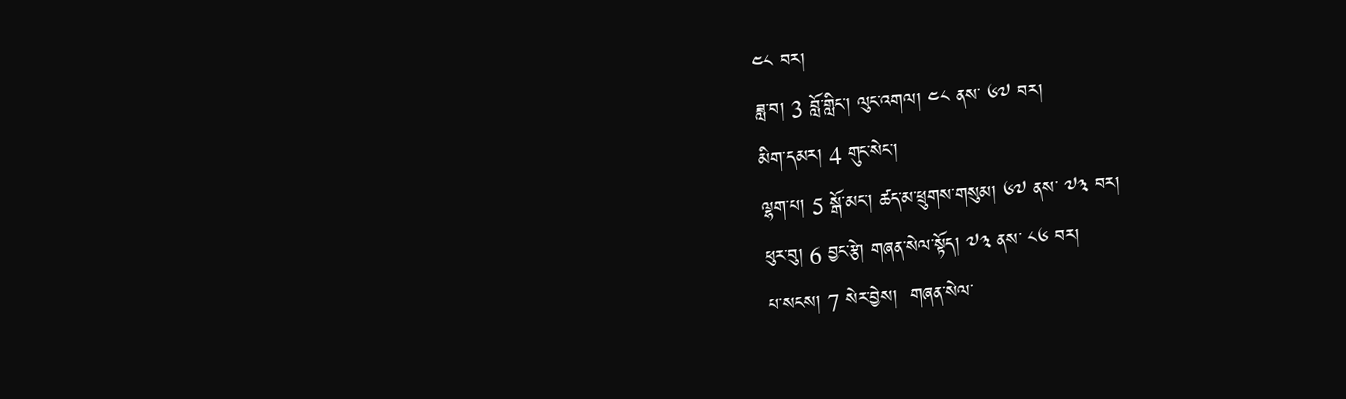༤༨ བར།
ཟླ་བ། 3 བློ་གླིང་། ལུང་འགལ། ༤༨ ནས་ ༦༧ བར།
མིག་དམར། 4 གུང་སེང་།
ལྷག་པ། 5 སྒོ་མང་། ཚད་མ་ཕྲུགས་གསུམ། ༦༧ ནས་ ༧༣ བར།
ཕུར་བུ། 6 བྱང་རྩེ། གཞན་སེལ་སྟོད། ༧༣ ནས་ ༨༦ བར།
པ་སངས། 7 སེར་བྱེས།  གཞན་སེལ་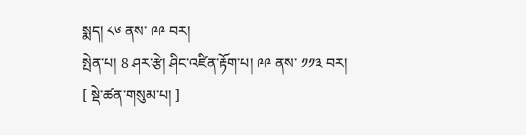སྨད། ༨༦ ནས་ ༩༩ བར།
སྤེན་པ། 8 ཤར་རྩེ། ཤིང་འཛིན་རྟོག་པ། ༩༩ ནས་ ༡༡༣ བར།
[ སྡེ་ཚན་གསུམ་པ། ]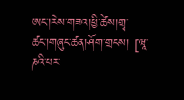ཨང་།རེས་གཟའ།ཕྱི་ཚེས།གྲྭ་ཚང་།གཞུང་ཚན།ཤོག་གྲངས། [ཝཱ་ཎའི་པར་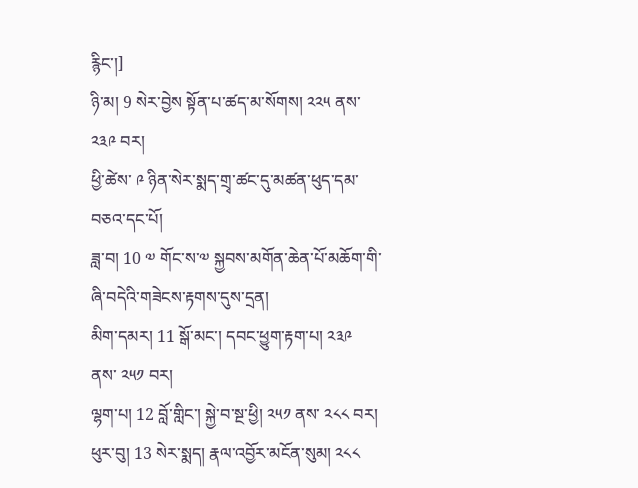རྙིང་།]
ཉི་མ། 9 སེར་བྱེས སྟོན་པ་ཚད་མ་སོགས། ༢༢༥ ནས་ ༢༣༩ བར།
ཕྱི་ཚེས་ ༩ ཉིན་སེར་སྨད་གྲྭ་ཚང་དུ་མཚན་ཕུད་དམ་བཅའ་དང་པོ།
ཟླ་བ། 10 ༧ གོང་ས་༧ སྐྱབས་མགོན་ཆེན་པོ་མཆོག་གི་ཞི་བདེའི་གཟེངས་རྟགས་དུས་དྲན།
མིག་དམར། 11 སྒོ་མང་། དབང་ཕྱུག་རྟག་པ། ༢༣༩ ནས་ ༢༥༡ བར།
ལྷག་པ། 12 བློ་གླིང་། སྐྱེ་བ་སྔ་ཕྱི། ༢༥༡ ནས་ ༢༨༨ བར།
ཕུར་བུ། 13 སེར་སྨད། རྣལ་འབྱོར་མངོན་སུམ། ༢༨༨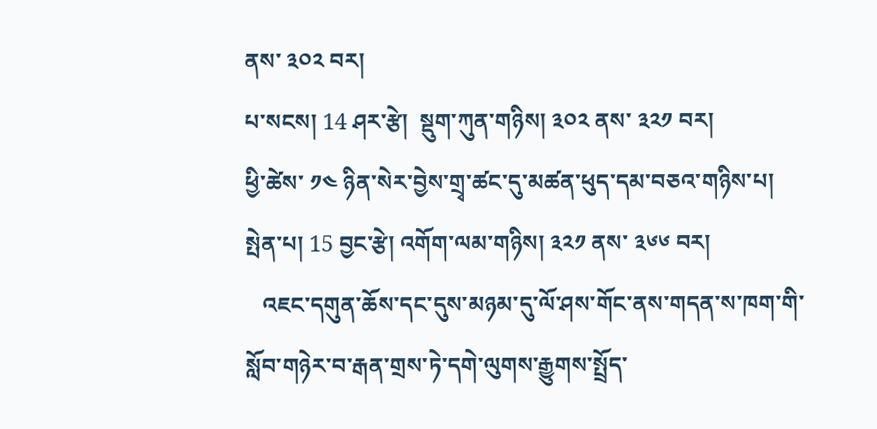ནས་ ༣༠༢ བར།
པ་སངས། 14 ཤར་རྩེ།  སྡུག་ཀུན་གཉིས། ༣༠༢ ནས་ ༣༢༡ བར།
ཕྱི་ཚེས་ ༡༤ ཉིན་སེར་བྱེས་གྲྭ་ཚང་དུ་མཚན་ཕུད་དམ་བཅའ་གཉིས་པ།
སྤེན་པ། 15 བྱང་རྩེ། འགོག་ལམ་གཉིས། ༣༢༡ ནས་ ༣༦༦ བར།
   འཇང་དགུན་ཆོས་དང་དུས་མཉམ་དུ་ལོ་ཤས་གོང་ནས་གདན་ས་ཁག་གི་སློབ་གཉེར་བ་རྒན་གྲས་ཏེ་དགེ་ལུགས་རྒྱུགས་སྤྲོད་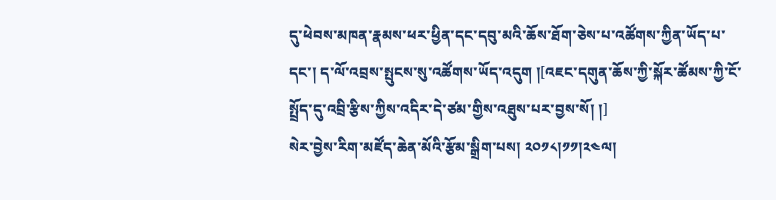དུ་ཕེབས་མཁན་རྣམས་ཕར་ཕྱིན་དང་དབུ་མའི་ཆོས་ཐོག་ཅེས་པ་འཚོགས་ཀྱིན་ཡོད་པ་དང་། ད་ལོ་འབྲས་སྤུངས་སུ་འཚོགས་ཡོད་འདུག །[འཇང་དགུན་ཆོས་ཀྱི་སྐོར་ཚོམས་ཀྱི་ངོ་སྤྲོད་དུ་འབྲི་རྩིས་ཀྱིས་འདིར་དེ་ཙམ་གྱིས་འཐུས་པར་བྱས་སོ། །]
སེར་བྱེས་རིག་མཛོད་ཆེན་མོའི་རྩོམ་སྒྲིག་པས། ༢༠༡༨།༡༡།༢༤ལ།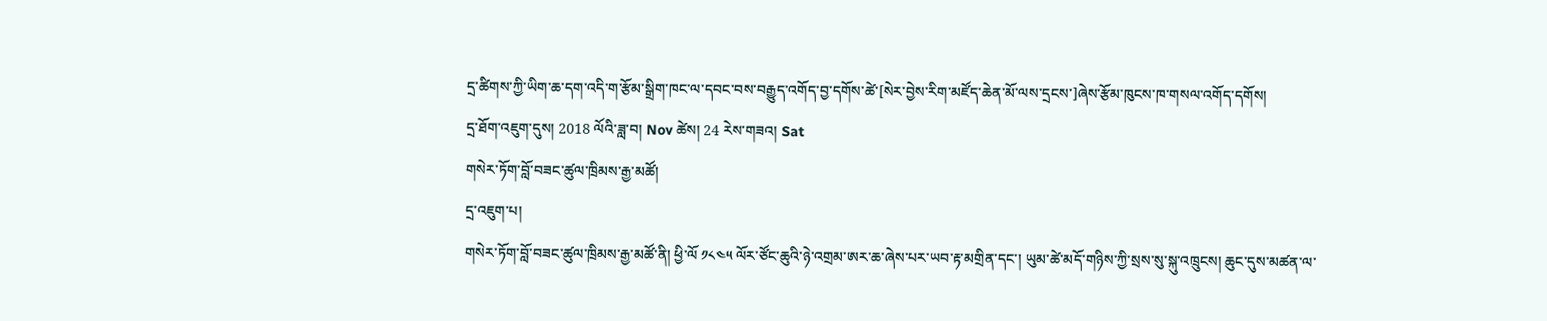དྲ་ཚིགས་ཀྱི་ཡིག་ཆ་དག་འདི་ག་རྩོམ་སྒྲིག་ཁང་ལ་དབང་བས་བརྒྱུད་འགོད་བྱ་དགོས་ཚེ་[སེར་བྱེས་རིག་མཛོད་ཆེན་མོ་ལས་དྲངས་]ཞེས་རྩོམ་ཁུངས་ཁ་གསལ་འགོད་དགོས།
དྲ་ཐོག་འཇུག་དུས། 2018 ལོའི་ཟླ་བ། Nov ཚེས། 24 རེས་གཟའ། Sat
གསེར་ཏོག་བློ་བཟང་ཚུལ་ཁྲིམས་རྒྱ་མཚོ།
དྲ་འཇུག་པ།
གསེར་ཏོག་བློ་བཟང་ཚུལ་ཁྲིམས་རྒྱ་མཚོ་ནི། ཕྱི་ལོ ༡༨༤༥ ལོར་ཙོང་ཆུའི་ཉེ་འགྲམ་ཨར་ཆ་ཞེས་པར་ཡབ་རྟ་མགྲིན་དང་། ཡུམ་ཚེ་མདོ་གཉིས་ཀྱི་སྲས་སུ་སྐུ་འཁྲུངས། ཆུང་དུས་མཚན་ལ་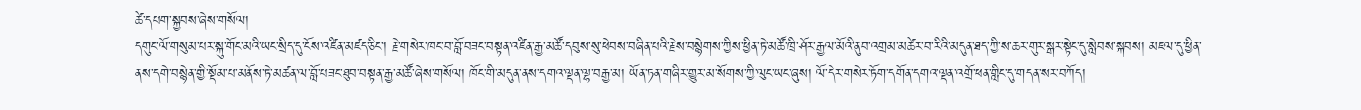ཚེ་དཔག་སྐྱབས་ཞེས་གསོལ།
དགུང་ལོ་གསུམ་པར་སྐུ་གོང་མའི་ཡང་སྲིད་དུ་ངོས་འཛིན་མཛད་ཅིང་། རྗེ་གསེར་ཁང་བ་བློ་བཟང་བསྟན་འཛིན་རྒྱ་མཚོ་དབུས་སུ་ཕེབས་བཞིན་པའི་རྗེས་བསྙེགས་ཀྱིས་ཕྱིན་ཏེ་མཚོ་ཁྲི་ཤོར་རྒྱལ་མོའི་ནུབ་འགྲམ་མཚེར་བ་རིའི་མདུན་ཐད་ཀྱི་ས་ཆར་གུར་སྒར་སྟེང་དུ་སླེབས་སྐབས། མཇལ་དུ་ཕྱིན་ནས་དགེ་བསྙེན་གྱི་སྡོམ་པ་མནོས་ཏེ་མཚན་ལ་བློ་པཟང་ཐུབ་བསྟན་རྒྱ་མཚོ་ཞེས་གསོལ། ཁོང་གི་མདུན་ནས་དགའ་ལྡན་ལྷ་བརྒྱ་མ། ཡོན་ཏན་གཞིར་གྱུར་མ་སོགས་ཀྱི་ལུང་ཡང་ཞུས། ལོ་དེར་གསེར་ཏོག་དགོན་དགའ་ལྡན་འགྲོ་ཕན་གླིང་དུ་གདན་སར་བཀོད།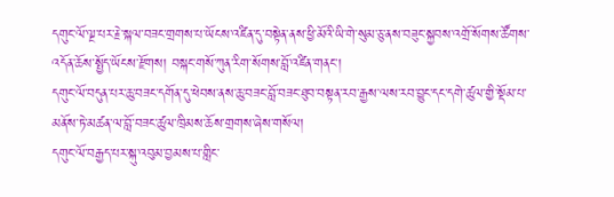དགུང་ལོ་ལྔ་པར་རྗེ་སྐལ་བཟང་གྲགས་པ་ཡོངས་འཛིན་དུ་བསྟེན་ནས་ཕྱི་མོའི་ཡི་གེ་སུམ་ཅུ་ནས་བཟུང་སྐྱབས་འགྲོ་སོགས་ཚོགས་འདོན་ཆོས་སྤྱོད་ཡོངས་རྫོགས། བསྐང་གསོ་ཀུན་རིག་སོགས་བློ་འཛིན་གནང་།
དགུང་ལོ་བདུན་པར་ཆུ་བཟང་དགོན་དུ་ཕེབས་ནས་ཆུ་བཟང་བློ་བཟང་ཐུབ་བསྟན་རབ་རྒྱས་ལས་རབ་བྱུང་དང་དགེ་ཚུལ་གྱི་སྡོམ་པ་མནོས་ཏེ་མཚན་ལ་བློ་བཟང་ཚུལ་ཁྲིམས་ཆོས་གྲགས་ཞེས་གསོལ།
དགུང་ལོ་བརྒྱད་པར་སྐུ་འབུམ་བྱམས་པ་གླིང་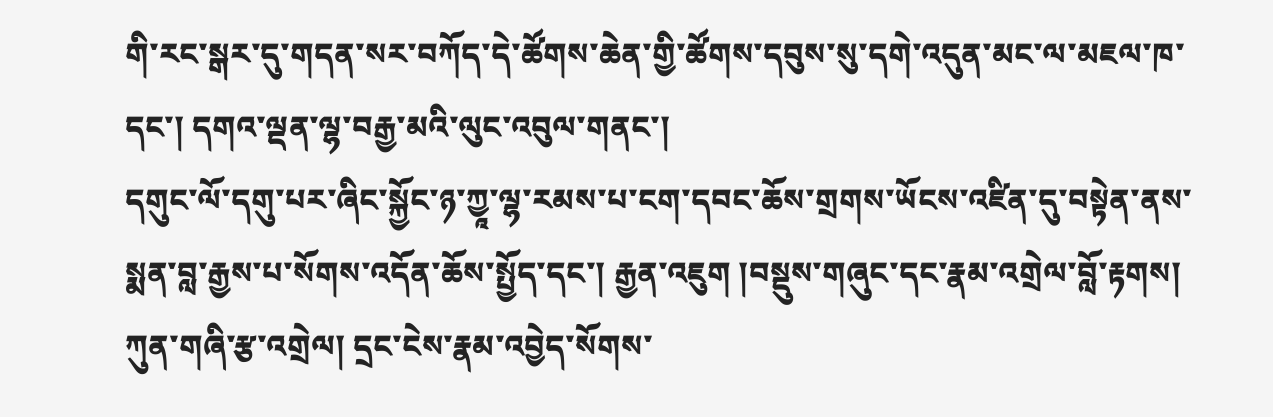གི་རང་སྒར་དུ་གདན་སར་བཀོད་དེ་ཚོགས་ཆེན་གྱི་ཚོགས་དབུས་སུ་དགེ་འདུན་མང་ལ་མཇལ་ཁ་དང་། དགའ་ལྡན་ལྷ་བརྒྱ་མའི་ལུང་འབུལ་གནང་།
དགུང་ལོ་དགུ་པར་ཞིང་སྐྱོང་ཉ་ཀྱཱ་ལྷ་རམས་པ་ངག་དབང་ཆོས་གྲགས་ཡོངས་འཛིན་དུ་བསྟེན་ནས་སྨན་བླ་རྒྱས་པ་སོགས་འདོན་ཆོས་སྤྱོད་དང་། རྒྱན་འཇུག །བསྡུས་གཞུང་དང་རྣམ་འགྲེལ་བློ་རྟགས། ཀུན་གཞི་རྩ་འགྲེལ། དྲང་ངེས་རྣམ་འབྱེད་སོགས་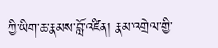ཀྱི་ཡིག་ཆ་རྣམས་བློ་འཛིན། རྣམ་འགྲེལ་གྱི་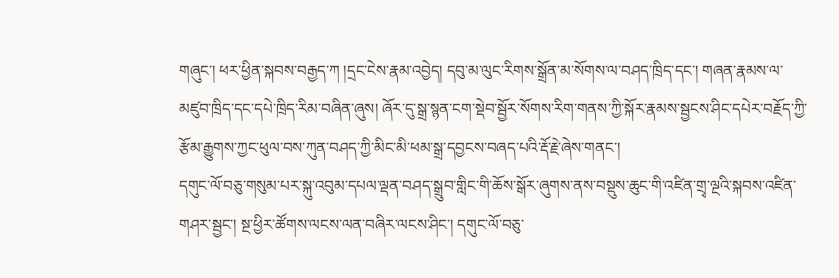གཞུང་། ཕར་ཕྱིན་སྐབས་བརྒྱད་ཀ །དྲང་ངེས་རྣམ་འབྱེད། དབུ་མ་ལུང་རིགས་སྒྲོན་མ་སོགས་ལ་བཤད་ཁྲིད་དང་། གཞན་རྣམས་ལ་མཛུབ་ཁྲིད་དང་དཔེ་ཁྲིད་རིམ་བཞིན་ཞུས། ཞོར་དུ་སྒྲ་སྙན་ངག་སྡེབ་སྦྱོར་སོགས་རིག་གནས་ཀྱི་སྐོར་རྣམས་སྦྱངས་ཤིང་དཔེར་བརྗོད་ཀྱི་རྩོམ་རྒྱུགས་ཀྱང་ཕུལ་བས་ཀུན་བཤད་ཀྱི་མིང་མི་ཕམ་སྒྲ་དབྱངས་བཞད་པའི་རྡོ་རྗེ་ཞེས་གནང་།
དགུང་ལོ་བཅུ་གསུམ་པར་སྐུ་འབུམ་དཔལ་ལྡན་བཤད་སྒྲུབ་གླིང་གི་ཆོས་སྒོར་ཞུགས་ནས་བསྡུས་ཆུང་གི་འཛིན་གྲྭ་ལྔའི་སྐབས་འཛིན་གཤར་སྦྱང་། སྔ་ཕྱིར་ཚོགས་ལངས་ལན་བཞིར་ལངས་ཤིང་། དགུང་ལོ་བཅུ་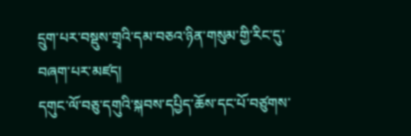དྲུག་པར་བསྡུས་གྲྭའི་དམ་བཅའ་ཉིན་གསུམ་གྱི་རིང་དུ་བཞག་པར་མཛད།
དགུང་ལོ་བཅུ་དགུའི་སྐབས་དཔྱིད་ཆོས་དང་པོ་བཙུགས་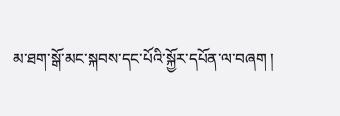མ་ཐག་སྒོ་མང་སྐབས་དང་པོའི་སྐྱོར་དཔོན་ལ་བཞག །